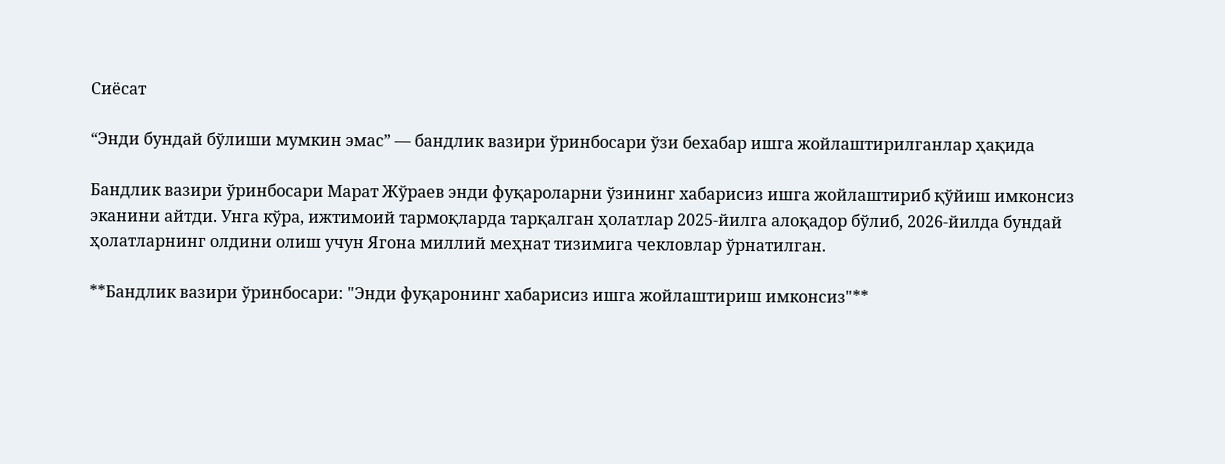Сиёсат

“Энди бундай бўлиши мумкин эмас” — бандлик вазири ўринбосари ўзи бехабар ишга жойлаштирилганлар ҳақида

Бандлик вазири ўринбосари Марат Жўраев энди фуқароларни ўзининг хабарисиз ишга жойлаштириб қўйиш имконсиз эканини айтди. Унга кўра, ижтимоий тармоқларда тарқалган ҳолатлар 2025-йилга алоқадор бўлиб, 2026-йилда бундай ҳолатларнинг олдини олиш учун Ягона миллий меҳнат тизимига чекловлар ўрнатилган.

**Бандлик вазири ўринбосари: "Энди фуқаронинг хабарисиз ишга жойлаштириш имконсиз"**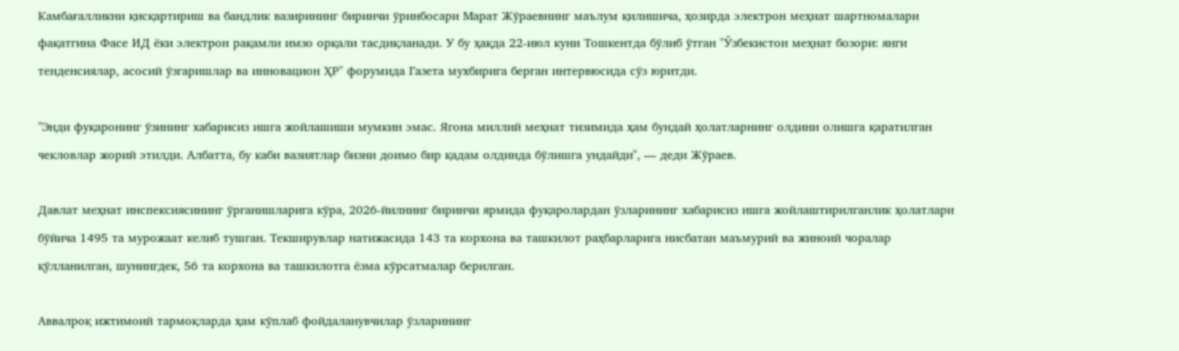Камбағалликни қисқартириш ва бандлик вазирининг биринчи ўринбосари Марат Жўраевнинг маълум қилишича, ҳозирда электрон меҳнат шартномалари фақатгина Фасе ИД ёки электрон рақамли имзо орқали тасдиқланади. У бу ҳақда 22-июл куни Тошкентда бўлиб ўтган "Ўзбекистон меҳнат бозори: янги тенденсиялар, асосий ўзгаришлар ва инновацион ҲР" форумида Газета мухбирига берган интервюсида сўз юритди.

"Энди фуқаронинг ўзининг хабарисиз ишга жойлашиши мумкин эмас. Ягона миллий меҳнат тизимида ҳам бундай ҳолатларнинг олдини олишга қаратилган чекловлар жорий этилди. Албатта, бу каби вазиятлар бизни доимо бир қадам олдинда бўлишга ундайди", — деди Жўраев.

Давлат меҳнат инспексиясининг ўрганишларига кўра, 2026-йилнинг биринчи ярмида фуқаролардан ўзларининг хабарисиз ишга жойлаштирилганлик ҳолатлари бўйича 1495 та мурожаат келиб тушган. Текширувлар натижасида 143 та корхона ва ташкилот раҳбарларига нисбатан маъмурий ва жиноий чоралар қўлланилган, шунингдек, 56 та корхона ва ташкилотга ёзма кўрсатмалар берилган.

Аввалроқ ижтимоий тармоқларда ҳам кўплаб фойдаланувчилар ўзларининг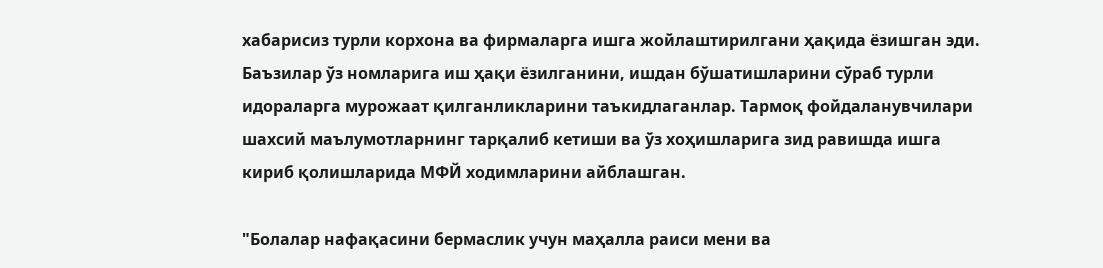хабарисиз турли корхона ва фирмаларга ишга жойлаштирилгани ҳақида ёзишган эди. Баъзилар ўз номларига иш ҳақи ёзилганини, ишдан бўшатишларини сўраб турли идораларга мурожаат қилганликларини таъкидлаганлар. Тармоқ фойдаланувчилари шахсий маълумотларнинг тарқалиб кетиши ва ўз хоҳишларига зид равишда ишга кириб қолишларида МФЙ ходимларини айблашган.

"Болалар нафақасини бермаслик учун маҳалла раиси мени ва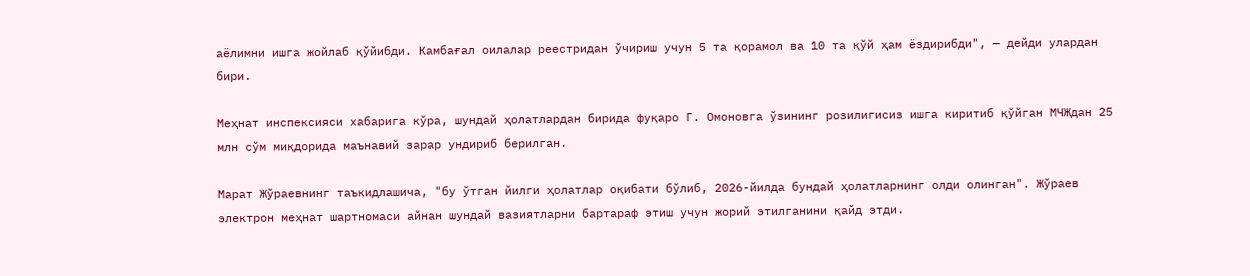аёлимни ишга жойлаб қўйибди. Камбағал оилалар реестридан ўчириш учун 5 та қорамол ва 10 та қўй ҳам ёздирибди", — дейди улардан бири.

Меҳнат инспексияси хабарига кўра, шундай ҳолатлардан бирида фуқаро Г. Омоновга ўзининг розилигисиз ишга киритиб қўйган МЧЖдан 25 млн сўм миқдорида маънавий зарар ундириб берилган.

Марат Жўраевнинг таъкидлашича, "бу ўтган йилги ҳолатлар оқибати бўлиб, 2026-йилда бундай ҳолатларнинг олди олинган". Жўраев электрон меҳнат шартномаси айнан шундай вазиятларни бартараф этиш учун жорий этилганини қайд этди.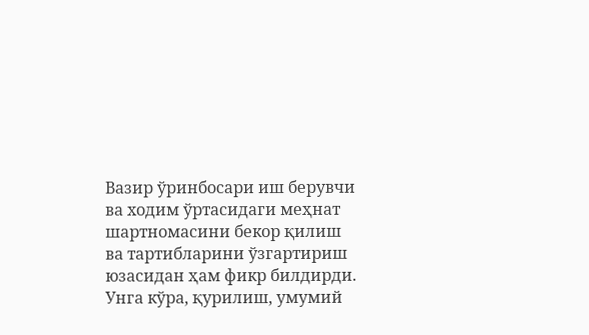Вазир ўринбосари иш берувчи ва ходим ўртасидаги меҳнат шартномасини бекор қилиш ва тартибларини ўзгартириш юзасидан ҳам фикр билдирди. Унга кўра, қурилиш, умумий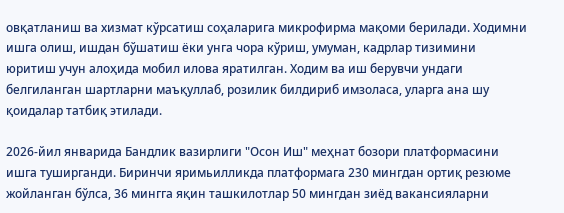овқатланиш ва хизмат кўрсатиш соҳаларига микрофирма мақоми берилади. Ходимни ишга олиш, ишдан бўшатиш ёки унга чора кўриш, умуман, кадрлар тизимини юритиш учун алоҳида мобил илова яратилган. Ходим ва иш берувчи ундаги белгиланган шартларни маъқуллаб, розилик билдириб имзоласа, уларга ана шу қоидалар татбиқ этилади.

2026-йил январида Бандлик вазирлиги "Осон Иш" меҳнат бозори платформасини ишга туширганди. Биринчи яримьилликда платформага 230 мингдан ортиқ резюме жойланган бўлса, 36 мингга яқин ташкилотлар 50 мингдан зиёд вакансияларни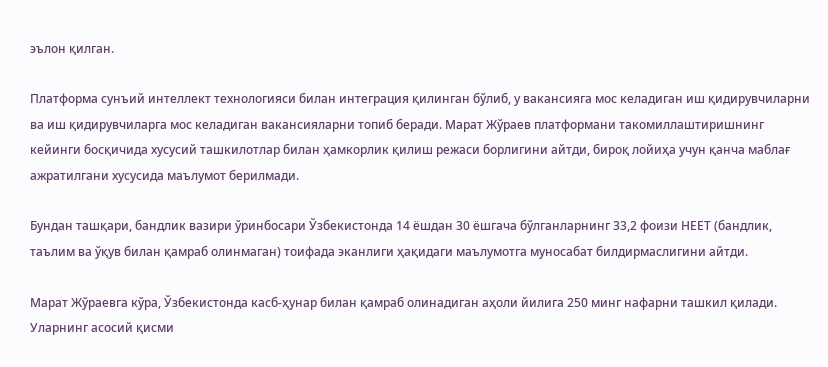эълон қилган.

Платформа сунъий интеллект технологияси билан интеграция қилинган бўлиб, у вакансияга мос келадиган иш қидирувчиларни ва иш қидирувчиларга мос келадиган вакансияларни топиб беради. Марат Жўраев платформани такомиллаштиришнинг кейинги босқичида хусусий ташкилотлар билан ҳамкорлик қилиш режаси борлигини айтди, бироқ лойиҳа учун қанча маблағ ажратилгани хусусида маълумот берилмади.

Бундан ташқари, бандлик вазири ўринбосари Ўзбекистонда 14 ёшдан 30 ёшгача бўлганларнинг 33,2 фоизи НЕЕТ (бандлик, таълим ва ўқув билан қамраб олинмаган) тоифада эканлиги ҳақидаги маълумотга муносабат билдирмаслигини айтди.

Марат Жўраевга кўра, Ўзбекистонда касб-ҳунар билан қамраб олинадиган аҳоли йилига 250 минг нафарни ташкил қилади. Уларнинг асосий қисми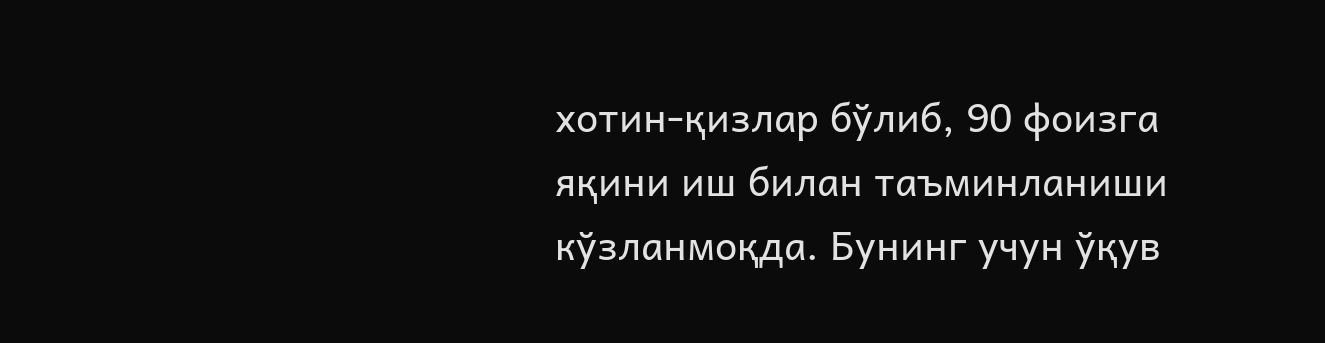хотин-қизлар бўлиб, 90 фоизга яқини иш билан таъминланиши кўзланмоқда. Бунинг учун ўқув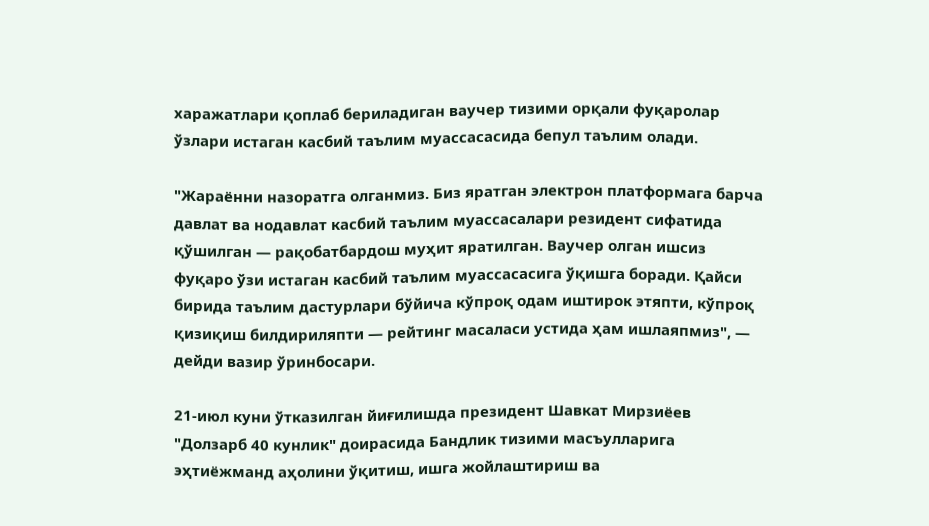харажатлари қоплаб бериладиган ваучер тизими орқали фуқаролар ўзлари истаган касбий таълим муассасасида бепул таълим олади.

"Жараённи назоратга олганмиз. Биз яратган электрон платформага барча давлат ва нодавлат касбий таълим муассасалари резидент сифатида қўшилган — рақобатбардош муҳит яратилган. Ваучер олган ишсиз фуқаро ўзи истаган касбий таълим муассасасига ўқишга боради. Қайси бирида таълим дастурлари бўйича кўпроқ одам иштирок этяпти, кўпроқ қизиқиш билдириляпти — рейтинг масаласи устида ҳам ишлаяпмиз", — дейди вазир ўринбосари.

21-июл куни ўтказилган йиғилишда президент Шавкат Мирзиёев "Долзарб 40 кунлик" доирасида Бандлик тизими масъулларига эҳтиёжманд аҳолини ўқитиш, ишга жойлаштириш ва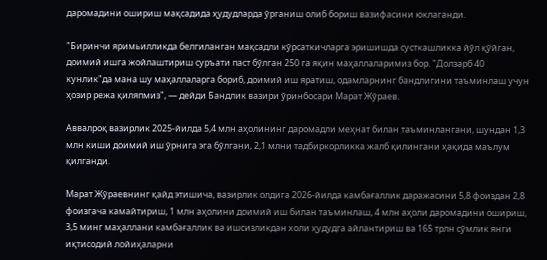даромадини ошириш мақсадида ҳудудларда ўрганиш олиб бориш вазифасини юклаганди.

"Биринчи яримьилликда белгиланган мақсадли кўрсаткичларга эришишда сусткашликка йўл қўйган, доимий ишга жойлаштириш суръати паст бўлган 250 га яқин маҳаллаларимиз бор. "Долзарб 40 кунлик"да мана шу маҳаллаларга бориб, доимий иш яратиш, одамларнинг бандлигини таъминлаш учун ҳозир режа қиляпмиз", — дейди Бандлик вазири ўринбосари Марат Жўраев.

Аввалроқ вазирлик 2025-йилда 5,4 млн аҳолининг даромадли меҳнат билан таъминлангани, шундан 1,3 млн киши доимий иш ўрнига эга бўлгани, 2,1 млни тадбиркорликка жалб қилингани ҳақида маълум қилганди.

Марат Жўраевнинг қайд этишича, вазирлик олдига 2026-йилда камбағаллик даражасини 5,8 фоиздан 2,8 фоизгача камайтириш, 1 млн аҳолини доимий иш билан таъминлаш, 4 млн аҳоли даромадини ошириш, 3,5 минг маҳаллани камбағаллик ва ишсизликдан холи ҳудудга айлантириш ва 165 трлн сўмлик янги иқтисодий лойиҳаларни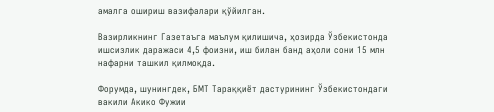амалга ошириш вазифалари қўйилган.

Вазирликнинг Газетаъга маълум қилишича, ҳозирда Ўзбекистонда ишсизлик даражаси 4,5 фоизни, иш билан банд аҳоли сони 15 млн нафарни ташкил қилмоқда.

Форумда, шунингдек, БМТ Тараққиёт дастурининг Ўзбекистондаги вакили Акико Фужии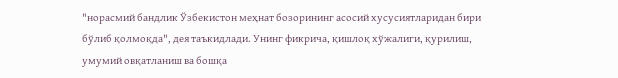"норасмий бандлик Ўзбекистон меҳнат бозорининг асосий хусусиятларидан бири бўлиб қолмоқда", дея таъкидлади. Унинг фикрича, қишлоқ хўжалиги, қурилиш, умумий овқатланиш ва бошқа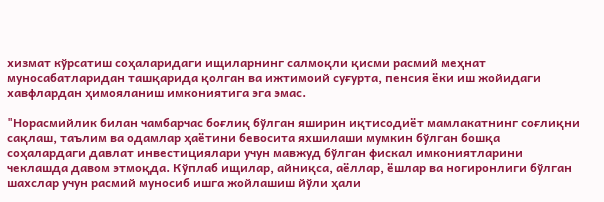хизмат кўрсатиш соҳаларидаги ищиларнинг салмоқли қисми расмий меҳнат муносабатларидан ташқарида қолган ва ижтимоий суғурта, пенсия ёки иш жойидаги хавфлардан ҳимояланиш имкониятига эга эмас.

"Норасмийлик билан чамбарчас боғлиқ бўлган яширин иқтисодиёт мамлакатнинг соғлиқни сақлаш, таълим ва одамлар ҳаётини бевосита яхшилаши мумкин бўлган бошқа соҳалардаги давлат инвестициялари учун мавжуд бўлган фискал имкониятларини чеклашда давом этмоқда. Кўплаб ищилар, айниқса, аёллар, ёшлар ва ногиронлиги бўлган шахслар учун расмий муносиб ишга жойлашиш йўли ҳали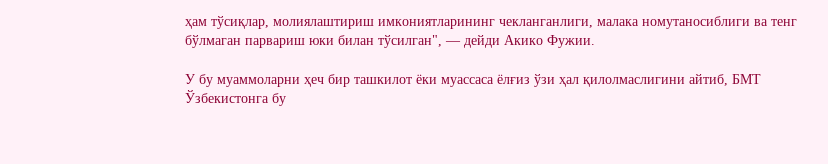ҳам тўсиқлар, молиялаштириш имкониятларининг чекланганлиги, малака номутаносиблиги ва тенг бўлмаган парвариш юки билан тўсилган", — дейди Акико Фужии.

У бу муаммоларни ҳеч бир ташкилот ёки муассаса ёлғиз ўзи ҳал қилолмаслигини айтиб, БМТ Ўзбекистонга бу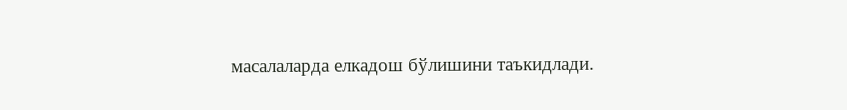масалаларда елкадош бўлишини таъкидлади.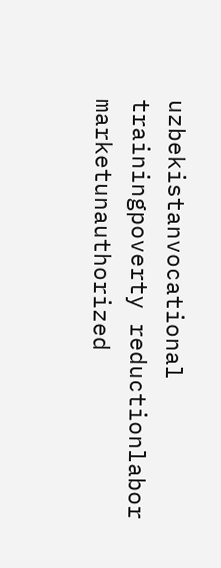uzbekistanvocational trainingpoverty reductionlabor marketunauthorized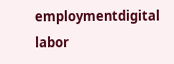employmentdigital labor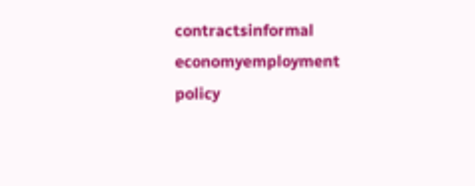contractsinformal economyemployment policy